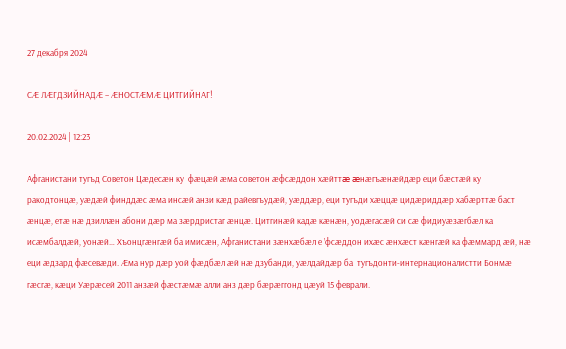27 декабря 2024

СÆ ЛÆГДЗИЙНАДÆ – ÆНОСТÆМÆ ЦИТГИЙНАГ!

20.02.2024 | 12:23

Афганистани тугъд Советон Цæдесæн ку  фæцæй æма советон æфсæддон хæйттæ æнæгъæнæйдæр еци бæстæй ку ракодтонцæ, уæдæй финддæс æма инсæй анзи кæд райевгъудæй, уæддæр, еци тугъди хæццæ цидæриддæр хабæрттæ баст æнцæ, етæ нæ дзиллæн абони дæр ма зæрдристаг æнцæ. Цитгинæй кадæ кæнæн, уодæгасæй си сæ фидиуæзæгбæл ка исæмбалдæй, уонæй… Хъонцгæнгæй ба имисæн, Афганистани зæнхæбæл е ’фсæддон ихæс æнхæст кæнгæй ка фæммард æй, нæ еци æдзард фæсевæди. Æма нур дæр уой фæдбæл æй нæ дзубанди, уæлдайдæр ба  тугъдонти-интернационалистти Бонмæ гæсгæ, кæци Уæрæсей 2011 анзæй фæстæмæ алли анз дæр бæрæггонд цæуй 15 феврали.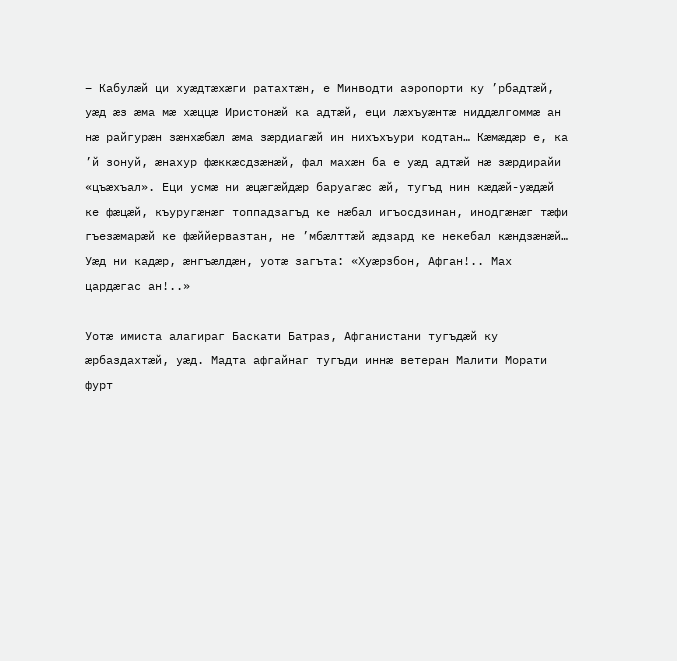– Кабулæй ци хуæдтæхæги ратахтæн, е Минводти аэропорти ку ’рбадтæй, уæд æз æма мæ хæццæ Иристонæй ка адтæй, еци лæхъуæнтæ ниддæлгоммæ ан нæ райгурæн зæнхæбæл æма зæрдиагæй ин нихъхъури кодтан… Кæмæдæр е, ка ’й зонуй, æнахур фæккæсдзæнæй, фал махæн ба е уæд адтæй нæ зæрдирайи «цъæхъал». Еци усмæ ни æцæгæйдæр баруагæс æй, тугъд нин кæдæй-уæдæй ке фæцæй, къуругæнæг топпадзагъд ке нæбал игъосдзинан, инодгæнæг тæфи гъезæмарæй ке фæййервазтан, не ’мбæлттæй æдзард ке некебал кæндзæнæй… Уæд ни кадæр, æнгъæлдæн, уотæ загъта: «Хуæрзбон, Афган!.. Мах цардæгас ан!..»

Уотæ имиста алагираг Баскати Батраз, Афганистани тугъдæй ку æрбаздахтæй, уæд. Мадта афгайнаг тугъди иннæ ветеран Малити Морати фурт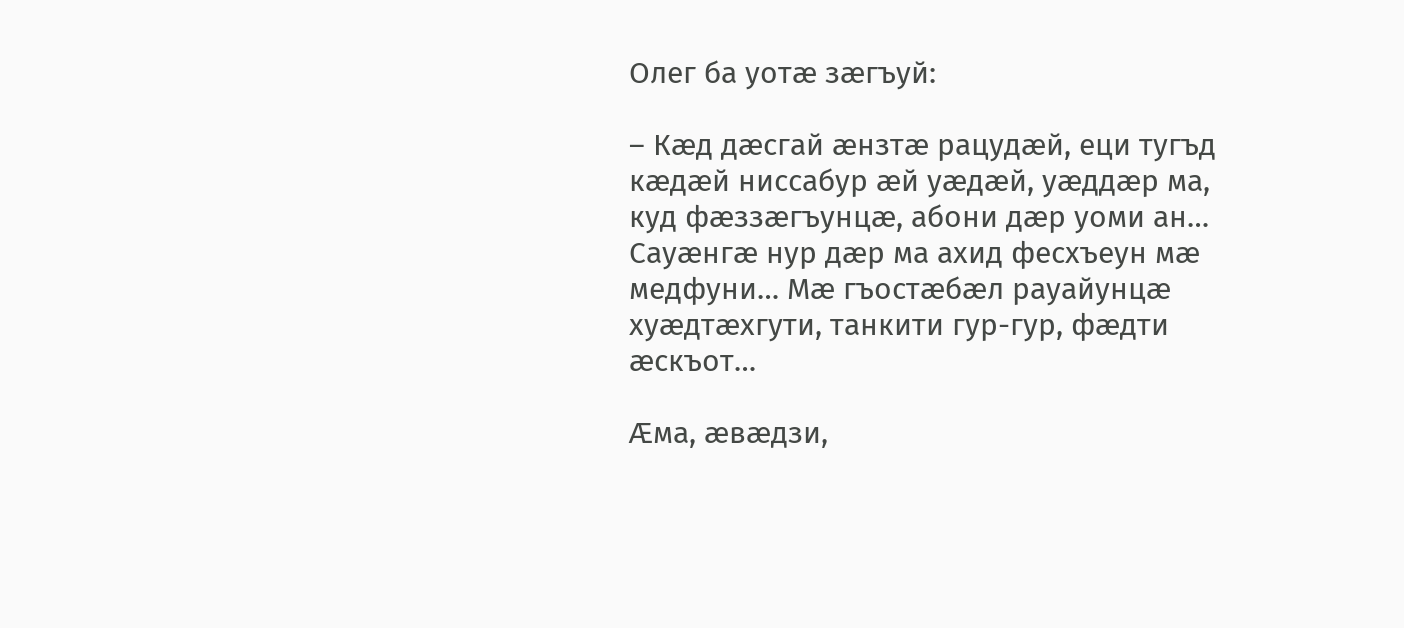Олег ба уотæ зæгъуй:

– Кæд дæсгай æнзтæ рацудæй, еци тугъд кæдæй ниссабур æй уæдæй, уæддæр ма, куд фæззæгъунцæ, абони дæр уоми ан… Сауæнгæ нур дæр ма ахид фесхъеун мæ медфуни… Мæ гъостæбæл рауайунцæ хуæдтæхгути, танкити гур-гур, фæдти æскъот…

Æма, æвæдзи,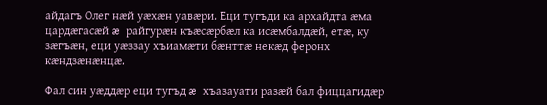айдагъ Олег нæй уæхæн уавæри. Еци тугъди ка архайдта æма цардæгасæй æ райгурæн къæсæрбæл ка исæмбалдæй, етæ, ку зæгъæн, еци уæззау хъиамæти бæнттæ некæд феронх кæндзæнæнцæ.

Фал син уæддæр еци тугъд æ хъазауати разæй бал фиццагидæр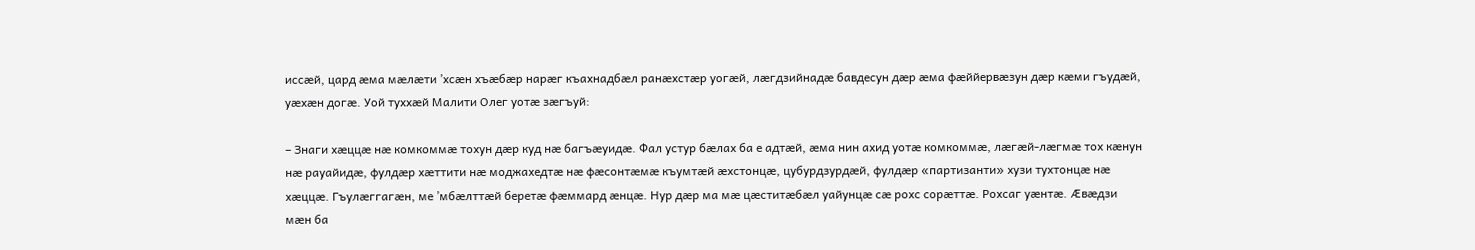иссæй, цард æма мæлæти ’хсæн хъæбæр нарæг къахнадбæл ранæхстæр уогæй, лæгдзийнадæ бавдесун дæр æма фæййервæзун дæр кæми гъудæй, уæхæн догæ. Уой туххæй Малити Олег уотæ зæгъуй:

– Знаги хæццæ нæ комкоммæ тохун дæр куд нæ багъæуидæ. Фал устур бæлах ба е адтæй, æма нин ахид уотæ комкоммæ, лæгæй-лæгмæ тох кæнун нæ рауайидæ, фулдæр хæттити нæ моджахедтæ нæ фæсонтæмæ къумтæй æхстонцæ, цубурдзурдæй, фулдæр «партизанти» хузи тухтонцæ нæ хæццæ. Гъулæггагæн, ме ’мбæлттæй беретæ фæммард æнцæ. Нур дæр ма мæ цæститæбæл уайунцæ сæ рохс сорæттæ. Рохсаг уæнтæ. Æвæдзи мæн ба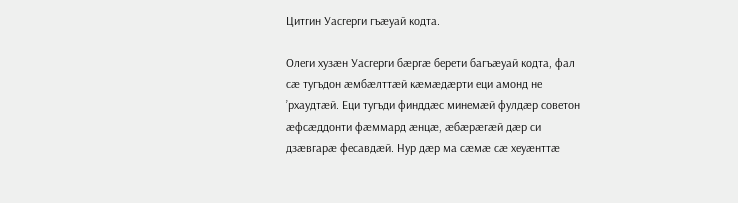Цитгин Уасгерги гъæуай кодта.

Олеги хузæн Уасгерги бæргæ берети багъæуай кодта, фал сæ тугъдон æмбæлттæй кæмæдæрти еци амонд не ’рхаудтæй. Еци тугъди финддæс минемæй фулдæр советон æфсæддонти фæммард æнцæ, æбæрæгæй дæр си дзæвгарæ фесавдæй. Нур дæр ма сæмæ сæ хеуæнттæ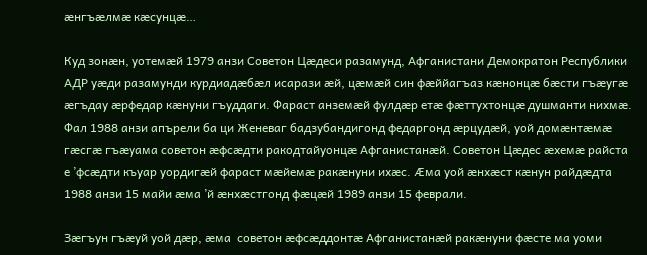æнгъæлмæ кæсунцæ…

Куд зонæн, уотемæй 1979 анзи Советон Цæдеси разамунд, Афганистани Демократон Республики АДР уæди разамунди курдиадæбæл исарази æй, цæмæй син фæййагъаз кæнонцæ бæсти гъæугæ æгъдау æрфедар кæнуни гъуддаги. Фараст анземæй фулдæр етæ фæттухтонцæ душманти нихмæ.  Фал 1988 анзи апърели ба ци Женеваг бадзубандигонд федаргонд æрцудæй, уой домæнтæмæ гæсгæ гъæуама советон æфсæдти ракодтайуонцæ Афганистанæй. Советон Цæдес æхемæ райста е ’фсæдти къуар уордигæй фараст мæйемæ ракæнуни ихæс. Æма уой æнхæст кæнун райдæдта 1988 анзи 15 майи æма ’й æнхæстгонд фæцæй 1989 анзи 15 феврали.

Зæгъун гъæуй уой дæр, æма  советон æфсæддонтæ Афганистанæй ракæнуни фæсте ма уоми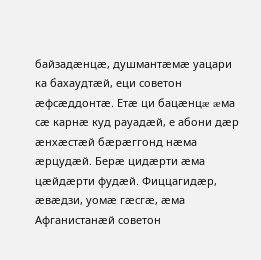байзадæнцæ, душмантæмæ уацари ка бахаудтæй, еци советон æфсæддонтæ. Етæ ци бацæнцæ æма сæ карнæ куд рауадæй, е абони дæр æнхæстæй бæрæггонд нæма æрцудæй. Берæ цидæрти æма  цæйдæрти фудæй. Фиццагидæр, æвæдзи, уомæ гæсгæ, æма  Афганистанæй советон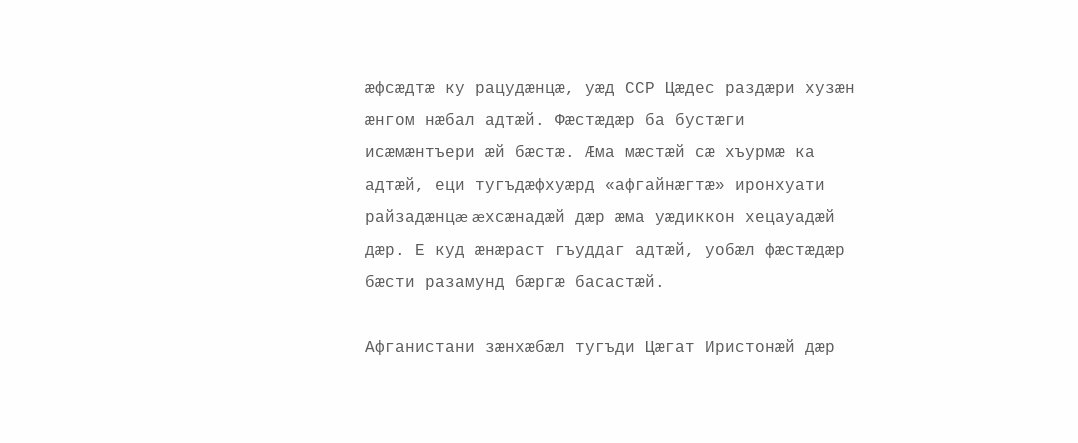æфсæдтæ ку рацудæнцæ, уæд ССР Цæдес раздæри хузæн æнгом нæбал адтæй. Фæстæдæр ба бустæги исæмæнтъери æй бæстæ. Æма мæстæй сæ хъурмæ ка адтæй, еци тугъдæфхуæрд «афгайнæгтæ» иронхуати райзадæнцæ æхсæнадæй дæр æма уæдиккон хецауадæй дæр. Е куд æнæраст гъуддаг адтæй, уобæл фæстæдæр бæсти разамунд бæргæ басастæй.

Афганистани зæнхæбæл тугъди Цæгат Иристонæй дæр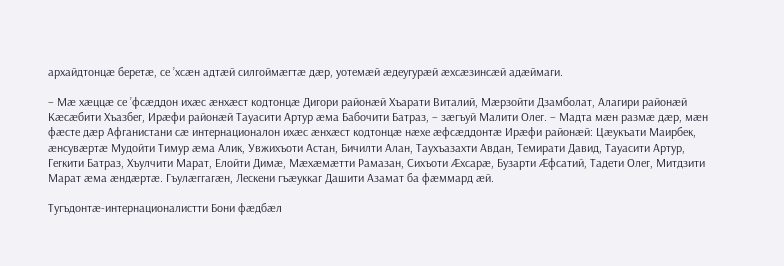архайдтонцæ беретæ, се ’хсæн адтæй силгоймæгтæ дæр, уотемæй æдеугурæй æхсæзинсæй адæймаги.

– Мæ хæццæ се ’фсæддон ихæс æнхæст кодтонцæ Дигори районæй Хъарати Виталий, Мæрзойти Дзамболат, Алагири районæй Кæсæбити Хъазбег, Ирæфи районæй Тауасити Артур æма Бабочити Батраз, – зæгъуй Малити Олег. – Мадта мæн размæ дæр, мæн фæсте дæр Афганистани сæ интернационалон ихæс æнхæст кодтонцæ нæхе æфсæддонтæ Ирæфи районæй: Цæукъати Маирбек, æнсувæртæ Мудойти Тимур æма Алик, Увжихъоти Астан, Бичилти Алан, Таухъазахти Авдан, Темирати Давид, Тауасити Артур, Гегкити Батраз, Хъулчити Марат, Елойти Димæ, Мæхæмæтти Рамазан, Сихъоти Æхсарæ, Бузарти Æфсатий, Тадети Олег, Митдзити Марат æма æндæртæ. Гъулæггагæн, Лескени гъæуккаг Дашити Азамат ба фæммард æй.

Тугъдонтæ-интернационалистти Бони фæдбæл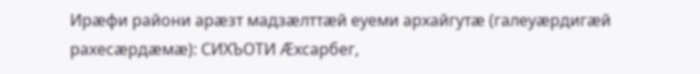Ирæфи райони арæзт мадзæлттæй еуеми архайгутæ (галеуæрдигæй рахесæрдæмæ): СИХЪОТИ Æхсарбег,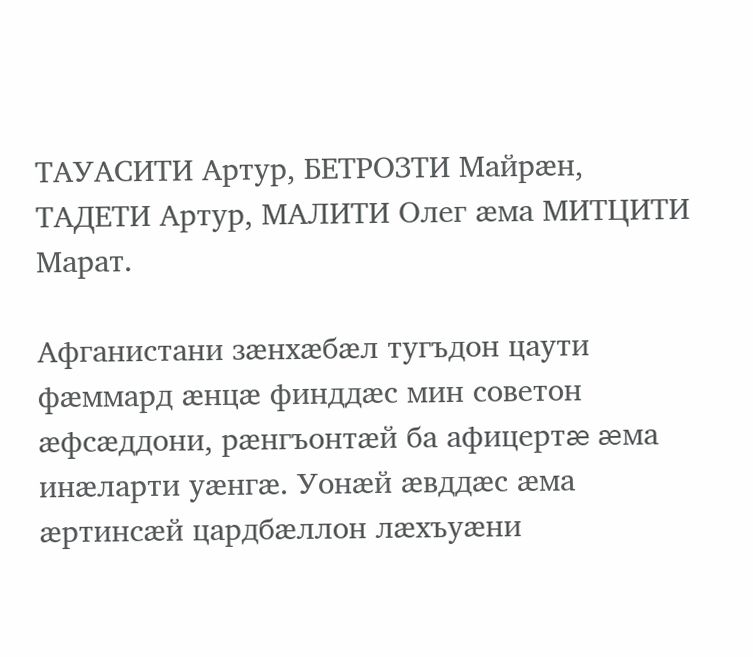ТАУАСИТИ Артур, БЕТРОЗТИ Майрæн, ТАДЕТИ Артур, МАЛИТИ Олег æма МИТЦИТИ Марат.

Афганистани зæнхæбæл тугъдон цаути фæммард æнцæ финддæс мин советон æфсæддони, рæнгъонтæй ба афицертæ æма инæларти уæнгæ. Уонæй æвддæс æма æртинсæй цардбæллон лæхъуæни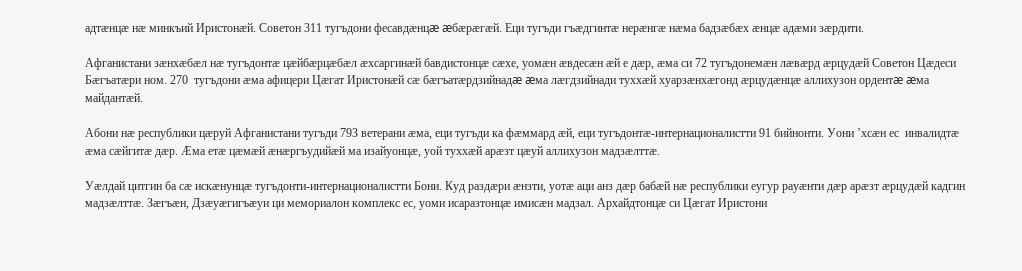адтæнцæ нæ минкъий Иристонæй. Советон 311 тугъдони фесавдæнцæ æбæрæгæй. Еци тугъди гъæдгинтæ нерæнгæ нæма бадзæбæх æнцæ адæми зæрдити.

Афганистани зæнхæбæл нæ тугъдонтæ цæйбæрцæбæл æхсаргинæй бавдистонцæ сæхе, уомæн æвдесæн æй е дæр, æма си 72 тугъдонемæн лæвæрд æрцудæй Советон Цæдеси Бæгъатæри ном. 270  тугъдони æма афицери Цæгат Иристонæй сæ бæгъатæрдзийнадæ æма лæгдзийнади туххæй хуарзæнхæгонд æрцудæнцæ аллихузон ордентæ æма майдантæй.

Абони нæ республики цæруй Афганистани тугъди 793 ветерани æма, еци тугъди ка фæммард æй, еци тугъдонтæ-интернационалистти 91 бийнонти. Уони ’хсæн ес  инвалидтæ æма сæйгитæ дæр. Æма етæ цæмæй æнæргъудийæй ма изайуонцæ, уой туххæй арæзт цæуй аллихузон мадзæлттæ.

Уæлдай цитгин ба сæ искæнунцæ тугъдонти-интернационалистти Бони. Куд раздæри æнзти, уотæ аци анз дæр бабæй нæ республики еугур рауæнти дæр арæзт æрцудæй кадгин мадзæлттæ. Зæгъæн, Дзæуæгигъæуи ци мемориалон комплекс ес, уоми исаразтонцæ имисæн мадзал. Архайдтонцæ си Цæгат Иристони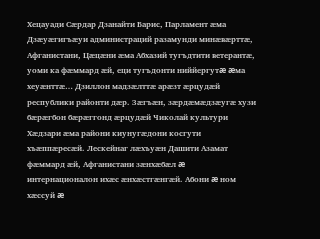Хецауади Сæрдар Дзанайти Барис, Парламент æма Дзæуæгигъæуи администраций разамунди минæвæрттæ, Афганистани, Цæцæни æма Абхазий тугъдтити ветерантæ, уоми ка фæммард æй, еци тугъдонти ниййергутæ æма хеуæнттæ… Дзиллон мадзæлттæ арæзт æрцудæй республики районти дæр. Зæгъæн, зæрдæмæдзæугæ хузи бæрæгбон бæрæггонд æрцудæй Чиколай культури Хæдзари æма райони киунугæдони косгути хъæппæресæй. Лескейнаг лæхъуæн Дашити Азамат фæммард æй, Афганистани зæнхæбæл æ интернационалон ихæс æнхæстгæнгæй. Абони æ ном хæссуй æ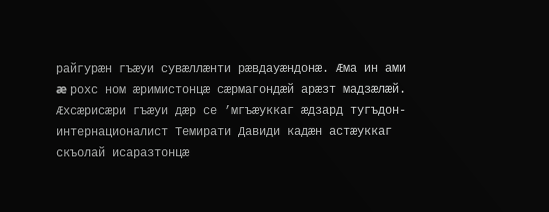райгурæн гъæуи сувæллæнти рæвдауæндонæ. Æма ин ами æ рохс ном æримистонцæ сæрмагондæй арæзт мадзæлæй. Æхсæрисæри гъæуи дæр се ’мгъæуккаг æдзард тугъдон-интернационалист Темирати Давиди кадæн астæуккаг скъолай исаразтонцæ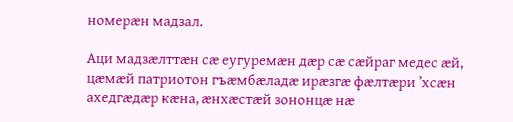номерæн мадзал.

Аци мадзæлттæн сæ еугуремæн дæр сæ сæйраг медес æй, цæмæй патриотон гъæмбæладæ ирæзгæ фæлтæри ’хсæн ахедгæдæр кæна, æнхæстæй зононцæ нæ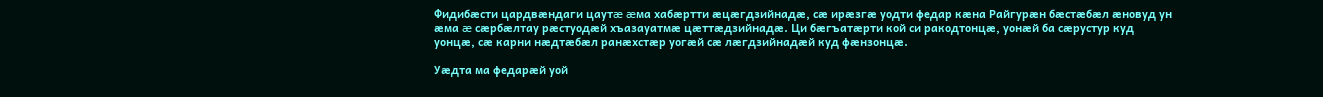Фидибæсти цардвæндаги цаутæ æма хабæртти æцæгдзийнадæ, сæ ирæзгæ уодти федар кæна Райгурæн бæстæбæл æновуд ун æма æ сæрбæлтау рæстуодæй хъазауатмæ цæттæдзийнадæ. Ци бæгъатæрти кой си ракодтонцæ, уонæй ба сæрустур куд уонцæ, сæ карни нæдтæбæл ранæхстæр уогæй сæ лæгдзийнадæй куд фæнзонцæ.

Уæдта ма федарæй уой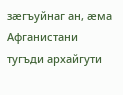зæгъуйнаг ан, æма Афганистани тугъди архайгути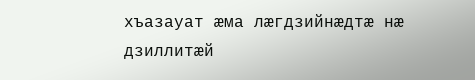хъазауат æма лæгдзийнæдтæ нæ  дзиллитæй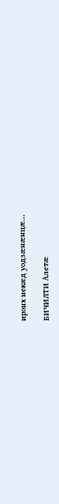иронх некæд уодзæнæнцæ…

БИЧИЛТИ Алетæ